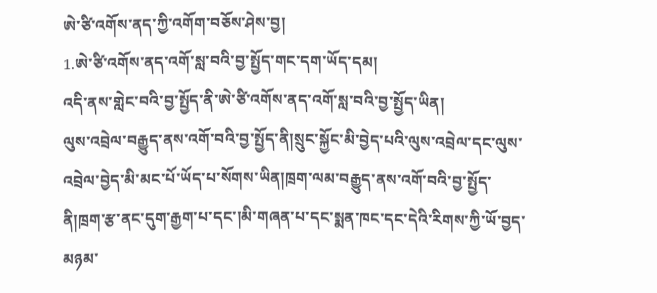ཨེ་ཙི་འགོས་ནད་ཀྱི་འགོག་བཅོས་ཤེས་བྱ།
1.ཨེ་ཙི་འགོས་ནད་འགོ་སླ་བའི་བྱ་སྤྱོད་གང་དག་ཡོད་དམ།
འདི་ནས་གླེང་བའི་བྱ་སྤྱོད་ནི་ཨེ་ཙི་འགོས་ནད་འགོ་སླ་བའི་བྱ་སྤྱོད་ཡིན།
ལུས་འབྲེལ་བརྒྱུད་ནས་འགོ་བའི་བྱ་སྤྱོད་ནི།སྲུང་སྐྱོང་མི་བྱེད་པའི་ལུས་འབྲེལ་དང་ལུས་འབྲེལ་བྱེད་མི་མང་པོ་ཡོད་པ་སོགས་ཡིན།ཁྲག་ལམ་བརྒྱུད་ནས་འགོ་བའི་བྱ་སྤྱོད་ནི།ཁྲག་རྩ་ནང་དུག་རྒྱག་པ་དང་།མི་གཞན་པ་དང་སྨན་ཁང་དང་དེའི་རིགས་ཀྱི་ཡོ་བྱད་མཉམ་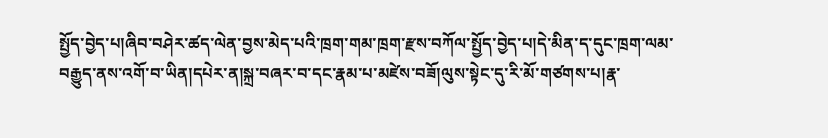སྤྱོད་བྱེད་པ།ཞིབ་བཤེར་ཚད་ལེན་བྱས་མེད་པའི་ཁྲག་གམ་ཁྲག་རྫས་བཀོལ་སྤྱོད་བྱེད་པ།དེ་མིན་ད་དུང་ཁྲག་ལམ་བརྒྱུད་ནས་འགོ་བ་ཡིན།དཔེར་ན།སྐྲ་བཞར་བ་དང་རྣམ་པ་མཛེས་བཟོ།ལུས་སྟེང་དུ་རི་མོ་གཙགས་པ།རྣ་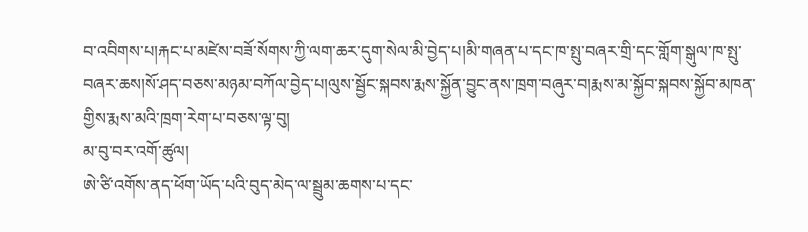བ་འབིགས་པ།རྐང་པ་མཛེས་བཟོ་སོགས་ཀྱི་ལག་ཆར་དུག་སེལ་མི་བྱེད་པ།མི་གཞན་པ་དང་ཁ་སྤུ་བཞར་གྲི་དང་གློག་སྒུལ་ཁ་སྤུ་བཞར་ཆས།སོ་ཤད་བཅས་མཉམ་བཀོལ་བྱེད་པ།ལུས་སྦྱོང་སྐབས་རྨས་སྐྱོན་བྱུང་ནས་ཁྲག་བཞུར་བ།རྨས་མ་སྐྱོབ་སྐབས་སྐྱོབ་མཁན་གྱིས་རྨས་མའི་ཁྲག་རེག་པ་བཅས་ལྟ་བུ།
མ་བུ་བར་འགོ་ཚུལ།
ཨེ་ཙི་འགོས་ནད་ཕོག་ཡོད་པའི་བུད་མེད་ལ་སྦྲུམ་ཆགས་པ་དང་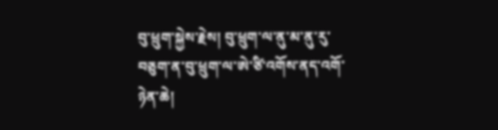བུ་ཕྲུག་སྐྱེས་རྗེས། བུ་ཕྲུག་ལ་ནུ་མ་ནུ་རུ་བཅུག་ན་བུ་ཕྲུག་ལ་ཨེ་ཙི་འགོས་ནད་འགོ་ཉེན་ཆེ།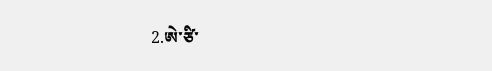2.ཨེ་ཙི་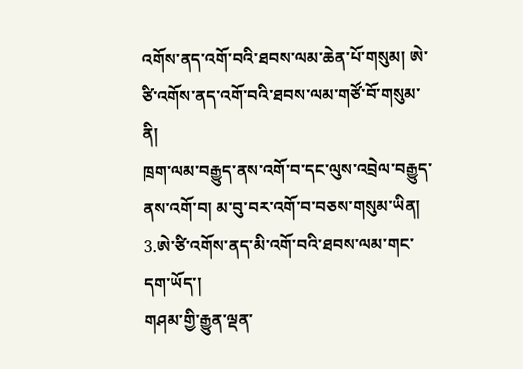འགོས་ནད་འགོ་བའི་ཐབས་ལམ་ཆེན་པོ་གསུམ། ཨེ་ཙི་འགོས་ནད་འགོ་བའི་ཐབས་ལམ་གཙོ་བོ་གསུམ་ནི།
ཁྲག་ལམ་བརྒྱུད་ནས་འགོ་བ་དང་ལུས་འབྲེལ་བརྒྱུད་ནས་འགོ་བ། མ་བུ་བར་འགོ་བ་བཅས་གསུམ་ཡིན།
3.ཨེ་ཙི་འགོས་ནད་མི་འགོ་བའི་ཐབས་ལམ་གང་དག་ཡོད་།
གཤམ་གྱི་རྒྱུན་ལྡན་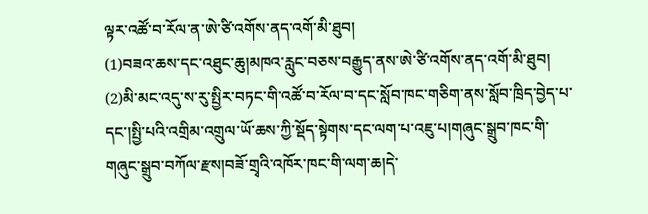ལྟར་འཚོ་བ་རོལ་ན་ཨེ་ཙི་འགོས་ནད་འགོ་མི་ཐུབ།
(1)བཟའ་ཆས་དང་འཐུང་ཆུ།མཁའ་རླུང་བཅས་བརྒྱུད་ནས་ཨེ་ཙི་འགོས་ནད་འགོ་མི་ཐུབ།
(2)མི་མང་འདུ་ས་རུ་སྤྱིར་བཏང་གི་འཚོ་བ་རོལ་བ་དང་སློབ་ཁང་གཅིག་ནས་སློབ་ཁྲིད་བྱེད་པ་དང་།སྤྱི་པའི་འགྲིམ་འགྲུལ་ཡོ་ཆས་ཀྱི་སྡོད་སྟེགས་དང་ལག་པ་འཇུ་པ།གཞུང་སྒྲུབ་ཁང་གི་གཞུང་སྒྲུབ་བཀོལ་རྫས།བཟོ་གྲྭའི་འཁོར་ཁང་གི་ལག་ཆ།དེ་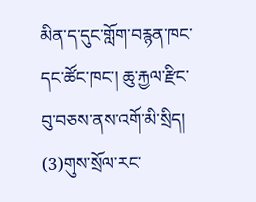མིན་ད་དུང་གློག་བརྙན་ཁང་དང་ཚོང་ཁང་། ཆུ་རྐྱལ་རྫིང་བུ་བཅས་ནས་འགོ་མི་སྲིད།
(3)གུས་སྲོལ་རང་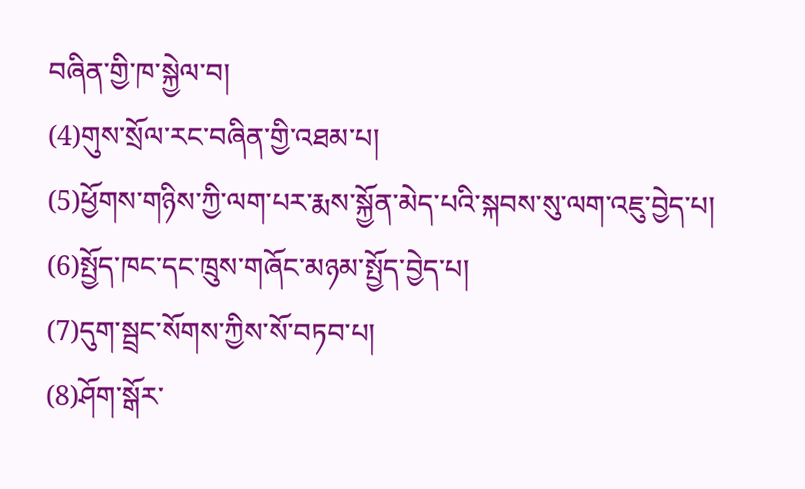བཞིན་གྱི་ཁ་སྐྱེལ་བ།
(4)གུས་སྲོལ་རང་བཞིན་གྱི་འཐམ་པ།
(5)ཕྱོགས་གཉིས་ཀྱི་ལག་པར་རྨས་སྐྱོན་མེད་པའི་སྐབས་སུ་ལག་འཇུ་བྱེད་པ།
(6)སྤྱོད་ཁང་དང་ཁྲུས་གཞོང་མཉམ་སྤྱོད་བྱེད་པ།
(7)དུག་སྦྲང་སོགས་ཀྱིས་སོ་བཏབ་པ།
(8)ཤོག་སྒོར་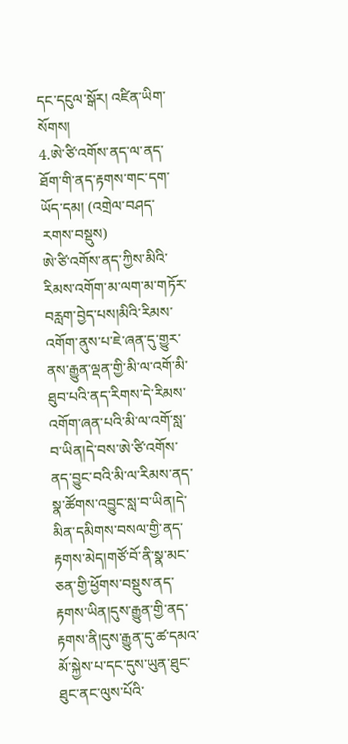དང་དངུལ་སྒོར། འཛིན་ཡིག་སོགས།
4.ཨེ་ཙི་འགོས་ནད་ལ་ནད་ཐོག་གི་ནད་རྟགས་གང་དག་ཡོད་དམ། (འགྲེལ་བཤད་རགས་བསྡུས)
ཨེ་ཙི་འགོས་ནད་ཀྱིས་མིའི་རིམས་འགོག་མ་ལག་མ་གཏོར་བརླག་བྱེད་པས།མིའི་རིམས་འགོག་ནུས་པ་ཇེ་ཞན་དུ་གྱུར་ནས་རྒྱུན་ལྡན་གྱི་མི་ལ་འགོ་མི་ཐུབ་པའི་ནད་རིགས་དེ་རིམས་འགོག་ཞན་པའི་མི་ལ་འགོ་སླ་བ་ཡིན།དེ་བས་ཨེ་ཙི་འགོས་ནད་བྱུང་བའི་མི་ལ་རིམས་ནད་སྣ་ཚོགས་འབྱུང་སླ་བ་ཡིན།དེ་མིན་དམིགས་བསལ་གྱི་ནད་རྟགས་མེད།གཙོ་བོ་ནི་སྣ་མང་ཅན་གྱི་ཕྱོགས་བསྡུས་ནད་རྟགས་ཡིན།དུས་རྒྱུན་གྱི་ནད་རྟགས་ནི།དུས་རྒྱུན་དུ་ཚ་དམའ་མོ་སྐྱེས་པ་དང་དུས་ཡུན་ཐུང་ཐུང་ནང་ལུས་པོའི་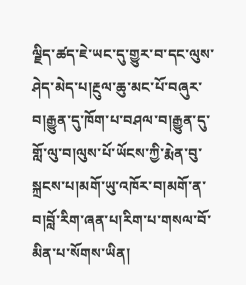ལྗིད་ཚད་ཇེ་ཡང་དུ་གྱུར་བ་དང་ལུས་ཤེད་མེད་པ།རྔུལ་ཆུ་མང་པོ་བཞུར་བ།རྒྱུན་དུ་ཁོག་པ་བཤལ་བ།རྒྱུན་དུ་གློ་ལུ་བ།ལུས་པོ་ཡོངས་ཀྱི་རྨེན་བུ་སྐྲངས་པ།མགོ་ཡུ་འཁོར་བ།མགོ་ན་བ།བློ་རིག་ཞན་པ།རིག་པ་གསལ་བོ་མིན་པ་སོགས་ཡིན།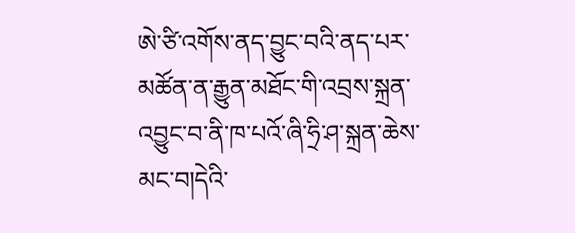ཨེ་ཙི་འགོས་ནད་བྱུང་བའི་ནད་པར་མཚོན་ན་རྒྱུན་མཐོང་གི་འབྲས་སྐྲན་འབྱུང་བ་ནི་ཁ་པའོ་ཞི་ཧྲི་ཤ་སྐྲན་ཆེས་མང་བ།དེའི་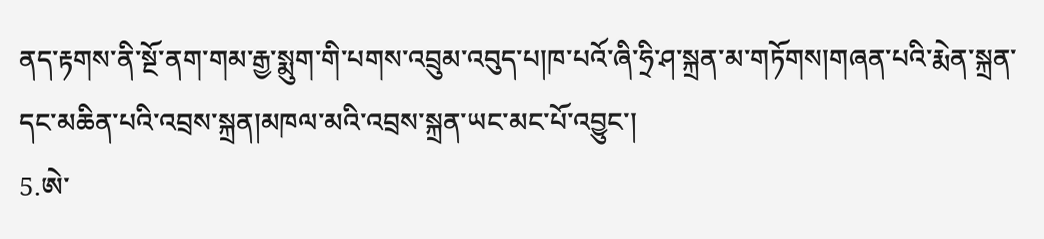ནད་རྟགས་ནི་སྔོ་ནག་གམ་རྒྱ་སྨུག་གི་པགས་འབྲུམ་འབུད་པ།ཁ་པའོ་ཞི་ཧྲི་ཤ་སྐྲན་མ་གཏོགས།གཞན་པའི་རྨེན་སྐྲན་དང་མཆིན་པའི་འབྲས་སྐྲན།མཁལ་མའི་འབྲས་སྐྲན་ཡང་མང་པོ་འབྱུང་།
5.ཨེ་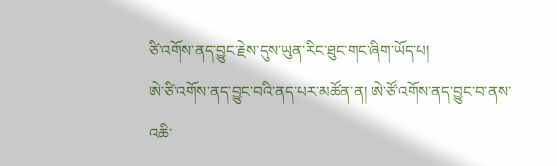ཙི་འགོས་ནད་བྱུང་རྗེས་དུས་ཡུན་རིང་ཐུང་གང་ཞིག་ཡོད་པ།
ཨེ་ཙི་འགོས་ནད་བྱུང་བའི་ནད་པར་མཚོན་ན། ཨེ་ཙོ་འགོས་ནད་བྱུང་བ་ནས་འཆི་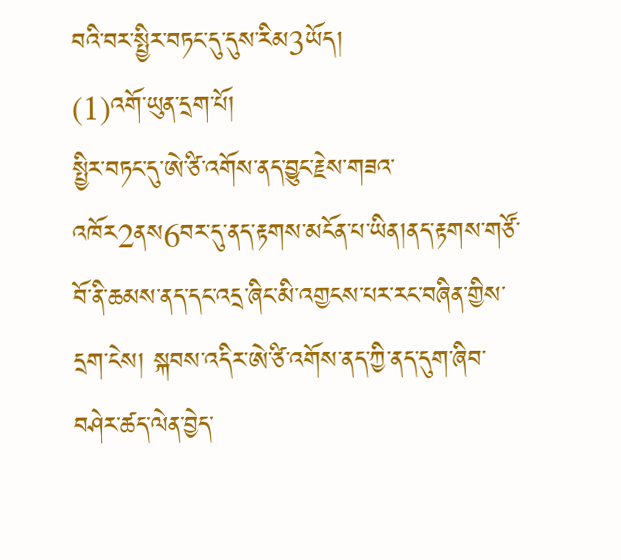བའི་བར་སྤྱིར་བཏང་དུ་དུས་རིམ3ཡོད།
(1)འགོ་ཡུན་དྲག་པོ།
སྤྱིར་བཏང་དུ་ཨེ་ཙི་འགོས་ནད་བྱུང་རྗེས་གཟའ་འཁོར2ནས6བར་དུ་ནད་རྟགས་མངོན་པ་ཡིན།ནད་རྟགས་གཙོ་བོ་ནི་ཆམས་ནད་དང་འདྲ་ཞིང་མི་འགྱངས་པར་རང་བཞིན་གྱིས་དྲག་ངེས། སྐབས་འདིར་ཨེ་ཙི་འགོས་ནད་ཀྱི་ནད་དུག་ཞིབ་བཤེར་ཚད་ལེན་བྱེད་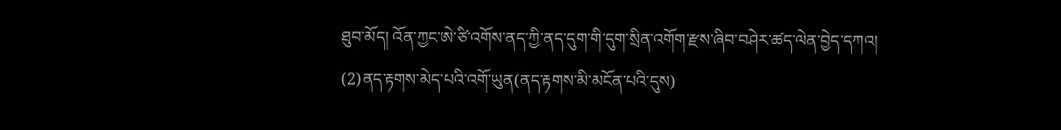ཐུབ་མོད། འོན་ཀྱང་ཨེ་ཙི་འགོས་ནད་ཀྱི་ནད་དུག་གི་དུག་སྲིན་འགོག་རྫས་ཞིབ་བཤེར་ཚད་ལེན་བྱེད་དཀའ།
(2)ནད་རྟགས་མེད་པའི་འགོ་ཡུན(ནད་རྟགས་མི་མངོན་པའི་དུས)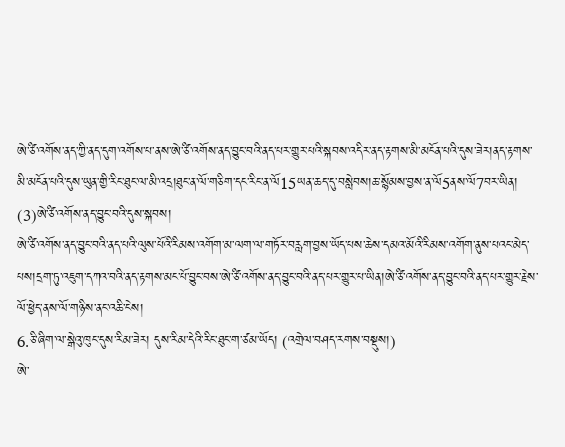ཨེ་ཙི་འགོས་ནད་ཀྱི་ནད་དུག་འགོས་པ་ནས་ཨེ་ཙི་འགོས་ནད་བྱུང་བའི་ནད་པར་གྱུར་པའི་སྐབས་འདིར་ནད་རྟགས་མི་མངོན་པའི་དུས་ཟེར།ནད་རྟགས་མི་མངོན་པའི་དུས་ཡུན་གྱི་རིང་ཐུང་ལ་མི་འདྲ།ཐུང་ན་ལོ་གཅིག་དང་རིང་ན་ལོ15ཡན་ཆད་དུ་བསླེབས།ཆ་སྙོམས་བྱས་ན་ལོ5ནས་ལོ7བར་ཡིན།
(3)ཨེ་ཙི་འགོས་ནད་བྱུང་བའི་དུས་སྐབས།
ཨེ་ཙི་འགོས་ནད་བྱུང་བའི་ནད་པའི་ལུས་པོའི་རིམས་འགོག་མ་ལག་ལ་གཏོར་བརླག་བྱས་ཡོད་པས་ཆེས་དམའ་མོའི་རིམས་འགོག་ནུས་པའང་མེད་པས།དྲག་ཏུ་འཇུག་དཀའ་བའི་ནད་རྟགས་མང་པོ་བྱུང་བས་ཨེ་ཙི་འགོས་ནད་བྱུང་བའི་ནད་པར་གྱུར་པ་ཡིན།ཨེ་ཙི་འགོས་ནད་བྱུང་བའི་ནད་པར་གྱུར་རྗེས་ལོ་ཕྱེད་ནས་ལོ་གཉིས་ནང་འཆི་ངེས།
6.ཅི་ཞིག་ལ་སྒེའུ་ཁུང་དུས་རིམ་ཟེར། དུས་རིམ་དེའི་རིང་ཐུང་ག་ཙམ་ཡོད། (འགྲེལ་བཤད་རགས་བསྡུས།)
ཨེ་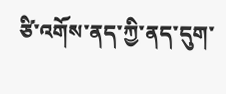ཙི་འགོས་ནད་ཀྱི་ནད་དུག་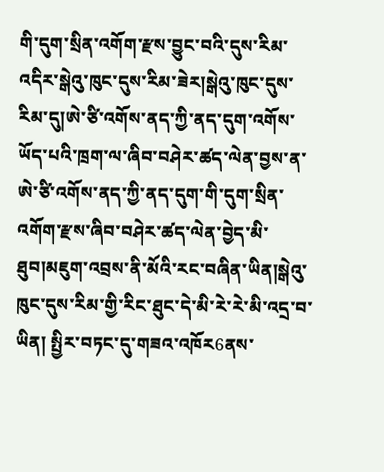གི་དུག་སྲིན་འགོག་རྫས་བྱུང་བའི་དུས་རིམ་འདིར་སྒེའུ་ཁུང་དུས་རིམ་ཟེར།སྒེའུ་ཁུང་དུས་རིམ་དུ།ཨེ་ཙི་འགོས་ནད་ཀྱི་ནད་དུག་འགོས་ཡོད་པའི་ཁྲག་ལ་ཞིབ་བཤེར་ཚད་ལེན་བྱས་ན་ཨེ་ཙི་འགོས་ནད་ཀྱི་ནད་དུག་གི་དུག་སྲིན་འགོག་རྫས་ཞིབ་བཤེར་ཚད་ལེན་བྱེད་མི་ཐུབ།མཇུག་འབྲས་ནི་མོའི་རང་བཞིན་ཡིན།སྒེའུ་ཁུང་དུས་རིམ་གྱི་རིང་ཐུང་དེ་མི་རེ་རེ་མི་འདྲ་བ་ཡིན། སྤྱིར་བཏང་དུ་གཟའ་འཁོར6ནས་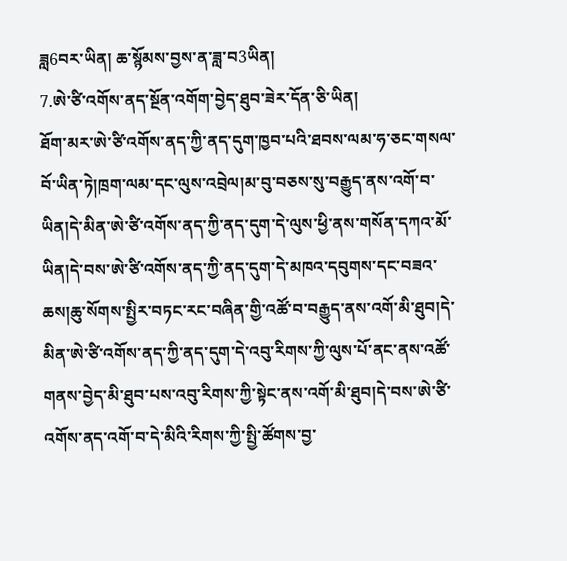ཟླ6བར་ཡིན། ཆ་སྙོམས་བྱས་ན་ཟླ་བ3ཡིན།
7.ཨེ་ཙི་འགོས་ནད་སྔོན་འགོག་བྱེད་ཐུབ་ཟེར་དོན་ཅི་ཡིན།
ཐོག་མར་ཨེ་ཙི་འགོས་ནད་ཀྱི་ནད་དུག་ཁྱབ་པའི་ཐབས་ལམ་ཧ་ཅང་གསལ་བོ་ཡིན་ཏེ།ཁྲག་ལམ་དང་ལུས་འབྲེལ།མ་བུ་བཅས་སུ་བརྒྱུད་ནས་འགོ་བ་ཡིན།དེ་མིན་ཨེ་ཙི་འགོས་ནད་ཀྱི་ནད་དུག་དེ་ལུས་ཕྱི་ནས་གསོན་དཀའ་མོ་ཡིན།དེ་བས་ཨེ་ཙི་འགོས་ནད་ཀྱི་ནད་དུག་དེ་མཁའ་དབུགས་དང་བཟའ་ཆས།ཆུ་སོགས་སྤྱིར་བཏང་རང་བཞིན་གྱི་འཚོ་བ་བརྒྱུད་ནས་འགོ་མི་ཐུབ།དེ་མིན་ཨེ་ཙི་འགོས་ནད་ཀྱི་ནད་དུག་དེ་འབུ་རིགས་ཀྱི་ལུས་པོ་ནང་ནས་འཚོ་གནས་བྱེད་མི་ཐུབ་པས་འབུ་རིགས་ཀྱི་སྟེང་ནས་འགོ་མི་ཐུབ།དེ་བས་ཨེ་ཙི་འགོས་ནད་འགོ་བ་དེ་མིའི་རིགས་ཀྱི་སྤྱི་ཚོགས་བྱ་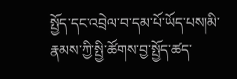སྤྱོད་དང་འབྲེལ་བ་དམ་པོ་ཡོད་པས།མི་རྣམས་ཀྱི་སྤྱི་ཚོགས་བྱ་སྤྱོད་ཚད་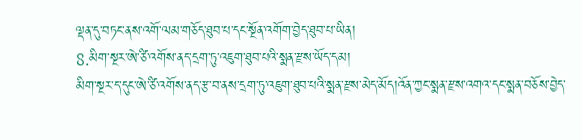ལྡན་དུ་བཏང་ནས་འགོ་ལམ་གཅོད་ཐུབ་པ་དང་སྔོན་འགོག་བྱེད་ཐུབ་པ་ཡིན།
8.མིག་སྔར་ཨེ་ཙི་འགོས་ནད་དྲག་ཏུ་འཇུག་ཐུབ་པའི་སྨན་རྫས་ཡོད་དམ།
མིག་སྔར་ད་དུང་ཨེ་ཙི་འགོས་ནད་རྩ་བ་ནས་དྲག་ཏུ་འཇུག་ཐུབ་པའི་སྨན་རྫས་མེད་མོད།འོན་ཀྱང་སྨན་རྫས་འགའ་དང་སྨན་བཅོས་བྱེད་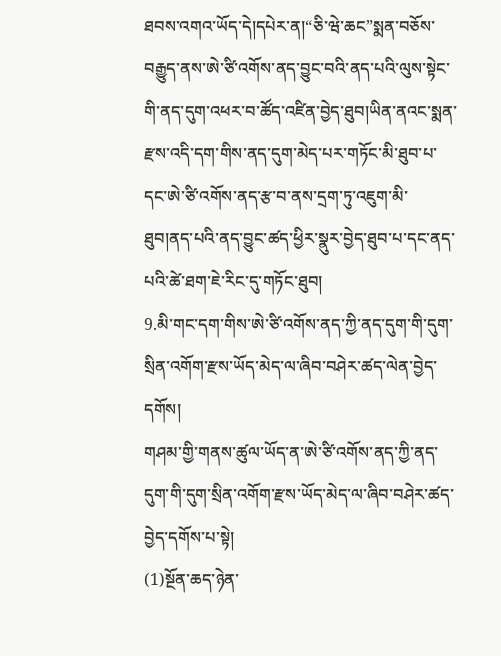ཐབས་འགའ་ཡོད་དེ།དཔེར་ན།“ཅི་ཝེ་ཆང”སྨན་བཅོས་བརྒྱུད་ནས་ཨེ་ཙི་འགོས་ནད་བྱུང་བའི་ནད་པའི་ལུས་སྟེང་གི་ནད་དུག་འཕར་བ་ཚོད་འཛིན་བྱེད་ཐུབ།ཡིན་ནའང་སྨན་རྫས་འདི་དག་གིས་ནད་དུག་མེད་པར་གཏོང་མི་ཐུབ་པ་དང་ཨེ་ཙི་འགོས་ནད་རྩ་བ་ནས་དྲག་ཏུ་འཇུག་མི་ཐུབ།ནད་པའི་ནད་བྱུང་ཚད་ཕྱིར་སྣུར་བྱེད་ཐུབ་པ་དང་ནད་པའི་ཚེ་ཐག་ཇེ་རིང་དུ་གཏོང་ཐུབ།
9.མི་གང་དག་གིས་ཨེ་ཙི་འགོས་ནད་ཀྱི་ནད་དུག་གི་དུག་སྲིན་འགོག་རྫས་ཡོད་མེད་ལ་ཞིབ་བཤེར་ཚད་ལེན་བྱེད་དགོས།
གཤམ་གྱི་གནས་ཚུལ་ཡོད་ན་ཨེ་ཙི་འགོས་ནད་ཀྱི་ནད་དུག་གི་དུག་སྲིན་འགོག་རྫས་ཡོད་མེད་ལ་ཞིབ་བཤེར་ཚད་བྱེད་དགོས་པ་སྟེ།
(1)སྔོན་ཆད་ཉེན་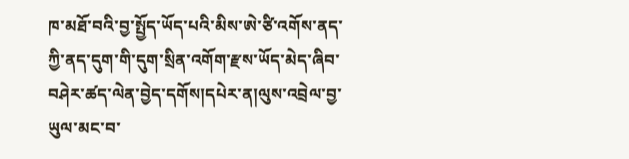ཁ་མཐོ་བའི་བྱ་སྤྱོད་ཡོད་པའི་མིས་ཨེ་ཙི་འགོས་ནད་ཀྱི་ནད་དུག་གི་དུག་སྲིན་འགོག་རྫས་ཡོད་མེད་ཞིབ་བཤེར་ཚད་ལེན་བྱེད་དགོས།དཔེར་ན།ལུས་འབྲེལ་བྱ་ཡུལ་མང་བ་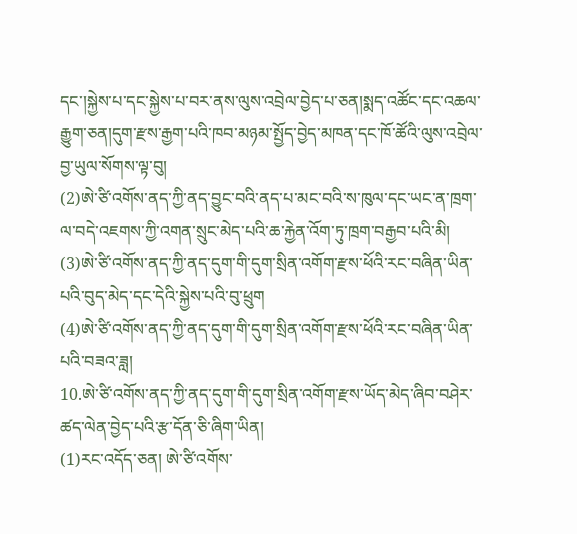དང་།སྐྱེས་པ་དང་སྐྱེས་པ་བར་ནས་ལུས་འབྲེལ་བྱེད་པ་ཅན།སྨད་འཚོང་དང་འཆལ་རྒྱུག་ཅན།དུག་རྫས་རྒྱག་པའི་ཁབ་མཉམ་སྤྱོད་བྱེད་མཁན་དང་ཁོ་ཚོའི་ལུས་འབྲེལ་བྱ་ཡུལ་སོགས་ལྟ་བུ།
(2)ཨེ་ཙི་འགོས་ནད་ཀྱི་ནད་བྱུང་བའི་ནད་པ་མང་བའི་ས་ཁུལ་དང་ཡང་ན་ཁྲག་ལ་བདེ་འཇགས་ཀྱི་འགན་སྲུང་མེད་པའི་ཆ་རྐྱེན་འོག་ཏུ་ཁྲག་བརྒྱབ་པའི་མི།
(3)ཨེ་ཙི་འགོས་ནད་ཀྱི་ནད་དུག་གི་དུག་སྲིན་འགོག་རྫས་ཕོའི་རང་བཞིན་ཡིན་པའི་བུད་མེད་དང་དེའི་སྐྱེས་པའི་བུ་ཕྲུག
(4)ཨེ་ཙི་འགོས་ནད་ཀྱི་ནད་དུག་གི་དུག་སྲིན་འགོག་རྫས་ཕོའི་རང་བཞིན་ཡིན་པའི་བཟའ་ཟླ།
10.ཨེ་ཙི་འགོས་ནད་ཀྱི་ནད་དུག་གི་དུག་སྲིན་འགོག་རྫས་ཡོད་མེད་ཞིབ་བཤེར་ཚད་ལེན་བྱེད་པའི་རྩ་དོན་ཅི་ཞིག་ཡིན།
(1)རང་འདོད་ཅན། ཨེ་ཙི་འགོས་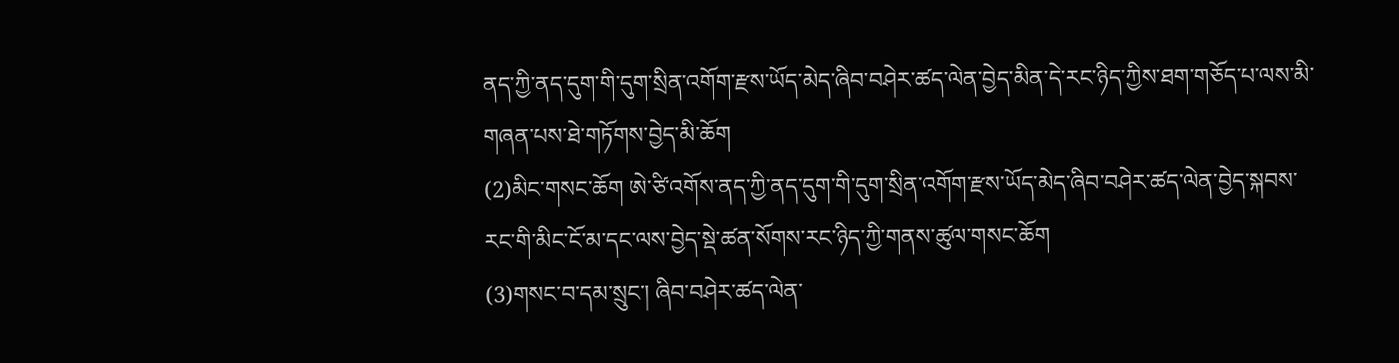ནད་ཀྱི་ནད་དུག་གི་དུག་སྲིན་འགོག་རྫས་ཡོད་མེད་ཞིབ་བཤེར་ཚད་ལེན་བྱེད་མིན་དེ་རང་ཉིད་ཀྱིས་ཐག་གཅོད་པ་ལས་མི་གཞན་པས་ཐེ་གཏོགས་བྱེད་མི་ཆོག
(2)མིང་གསང་ཆོག ཨེ་ཙི་འགོས་ནད་ཀྱི་ནད་དུག་གི་དུག་སྲིན་འགོག་རྫས་ཡོད་མེད་ཞིབ་བཤེར་ཚད་ལེན་བྱེད་སྐབས་རང་གི་མིང་ངོ་མ་དང་ལས་བྱེད་སྡེ་ཚན་སོགས་རང་ཉིད་ཀྱི་གནས་ཚུལ་གསང་ཆོག
(3)གསང་བ་དམ་སྲུང་། ཞིབ་བཤེར་ཚད་ལེན་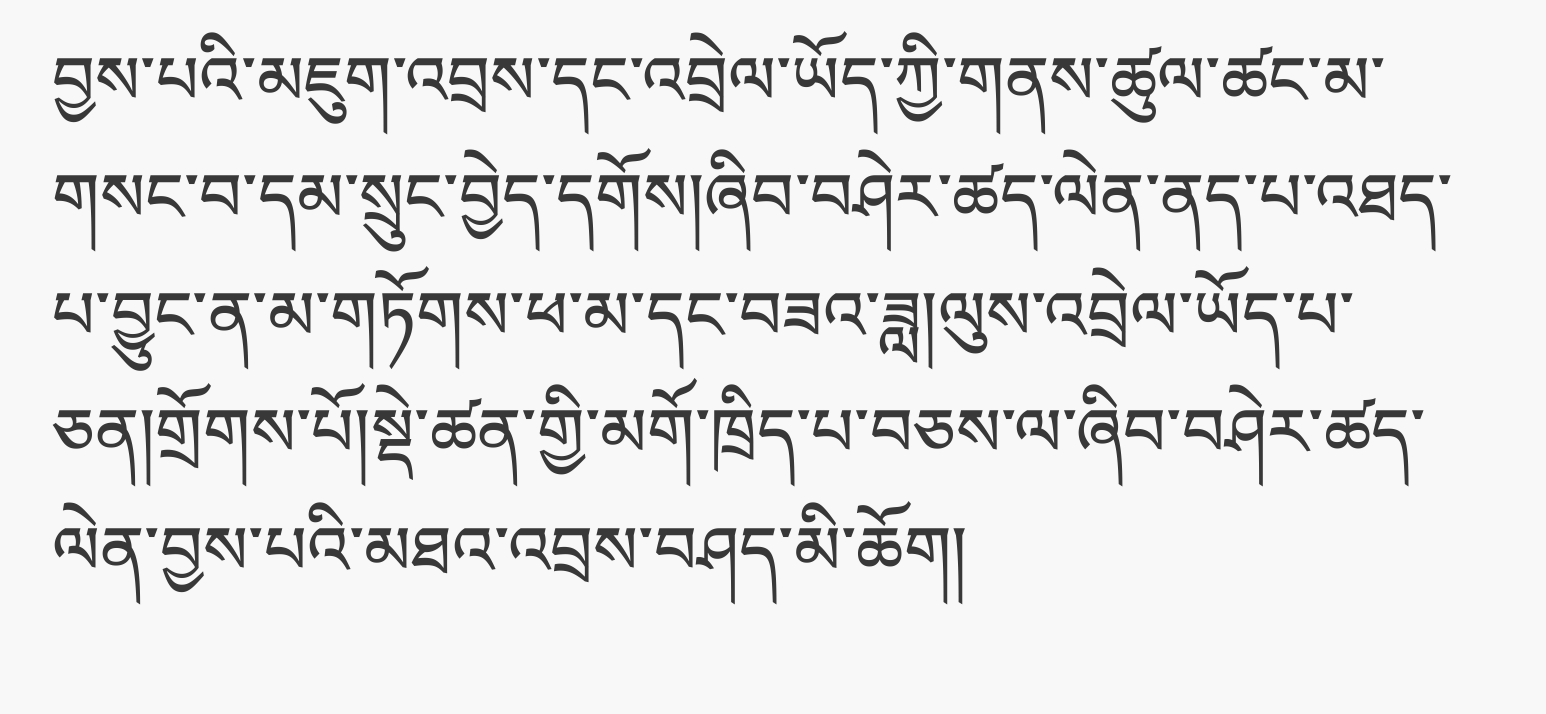བྱས་པའི་མཇུག་འབྲས་དང་འབྲེལ་ཡོད་ཀྱི་གནས་ཚུལ་ཚང་མ་གསང་བ་དམ་སྲུང་བྱེད་དགོས།ཞིབ་བཤེར་ཚད་ལེན་ནད་པ་འཐད་པ་བྱུང་ན་མ་གཏོགས་ཕ་མ་དང་བཟའ་ཟླ།ལུས་འབྲེལ་ཡོད་པ་ཅན།གྲོགས་པོ།སྡེ་ཚན་གྱི་མགོ་ཁྲིད་པ་བཅས་ལ་ཞིབ་བཤེར་ཚད་ལེན་བྱས་པའི་མཐའ་འབྲས་བཤད་མི་ཆོག།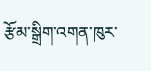རྩོམ་སྒྲིག་འགན་ཁུར་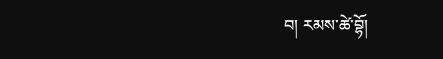བ། རམས་ཚེ་བྷོ།